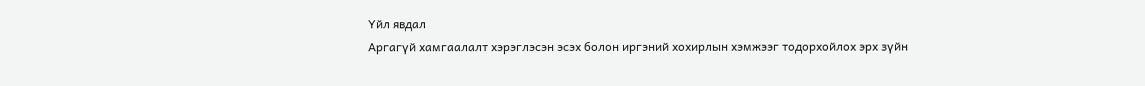Үйл явдал
Аргагүй хамгаалалт хэрэглэсэн эсэх болон иргэний хохирлын хэмжээг тодорхойлох эрх зүйн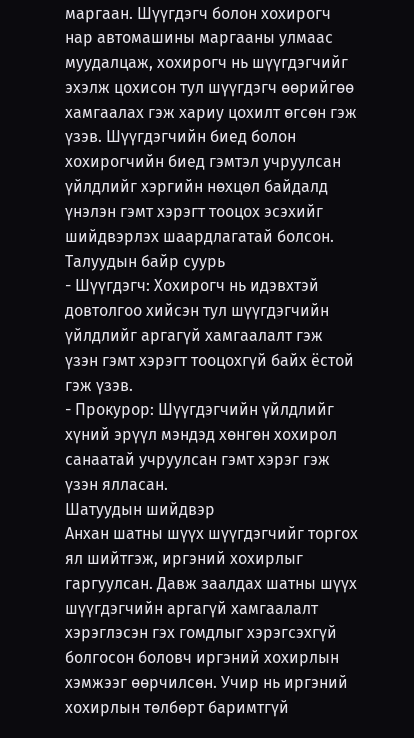маргаан. Шүүгдэгч болон хохирогч нар автомашины маргааны улмаас муудалцаж, хохирогч нь шүүгдэгчийг эхэлж цохисон тул шүүгдэгч өөрийгөө хамгаалах гэж хариу цохилт өгсөн гэж үзэв. Шүүгдэгчийн биед болон хохирогчийн биед гэмтэл учруулсан үйлдлийг хэргийн нөхцөл байдалд үнэлэн гэмт хэрэгт тооцох эсэхийг шийдвэрлэх шаардлагатай болсон.
Талуудын байр суурь
- Шүүгдэгч: Хохирогч нь идэвхтэй довтолгоо хийсэн тул шүүгдэгчийн үйлдлийг аргагүй хамгаалалт гэж үзэн гэмт хэрэгт тооцохгүй байх ёстой гэж үзэв.
- Прокурор: Шүүгдэгчийн үйлдлийг хүний эрүүл мэндэд хөнгөн хохирол санаатай учруулсан гэмт хэрэг гэж үзэн ялласан.
Шатуудын шийдвэр
Анхан шатны шүүх шүүгдэгчийг торгох ял шийтгэж, иргэний хохирлыг гаргуулсан. Давж заалдах шатны шүүх шүүгдэгчийн аргагүй хамгаалалт хэрэглэсэн гэх гомдлыг хэрэгсэхгүй болгосон боловч иргэний хохирлын хэмжээг өөрчилсөн. Учир нь иргэний хохирлын төлбөрт баримтгүй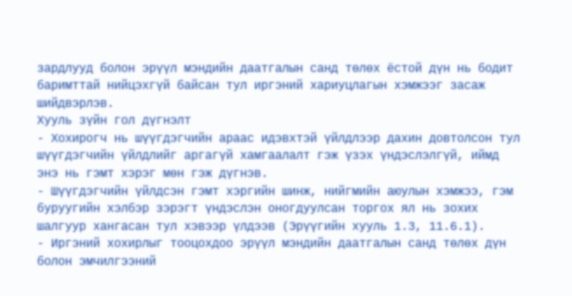зардлууд болон эрүүл мэндийн даатгалын санд төлөх ёстой дүн нь бодит баримттай нийцэхгүй байсан тул иргэний хариуцлагын хэмжээг засаж шийдвэрлэв.
Хууль зүйн гол дүгнэлт
- Хохирогч нь шүүгдэгчийн араас идэвхтэй үйлдлээр дахин довтолсон тул шүүгдэгчийн үйлдлийг аргагүй хамгаалалт гэж үзэх үндэслэлгүй, иймд энэ нь гэмт хэрэг мөн гэж дүгнэв.
- Шүүгдэгчийн үйлдсэн гэмт хэргийн шинж, нийгмийн аюулын хэмжээ, гэм буруугийн хэлбэр зэрэгт үндэслэн оногдуулсан торгох ял нь зохих шалгуур хангасан тул хэвээр үлдээв (Эрүүгийн хууль 1.3, 11.6.1).
- Иргэний хохирлыг тооцохдоо эрүүл мэндийн даатгалын санд төлөх дүн болон эмчилгээний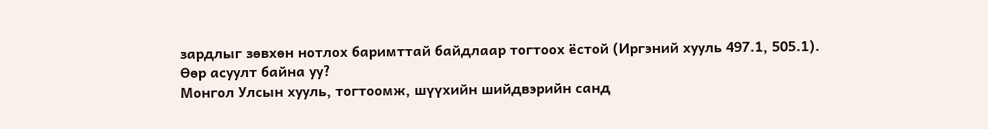зардлыг зөвхөн нотлох баримттай байдлаар тогтоох ёстой (Иргэний хууль 497.1, 505.1).
Өөр асуулт байна уу?
Монгол Улсын хууль, тогтоомж, шүүхийн шийдвэрийн санд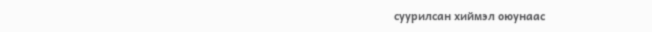суурилсан хиймэл оюунаас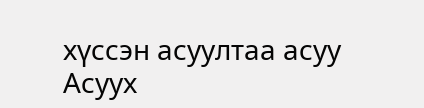хүссэн асуултаа асуу
Асуух